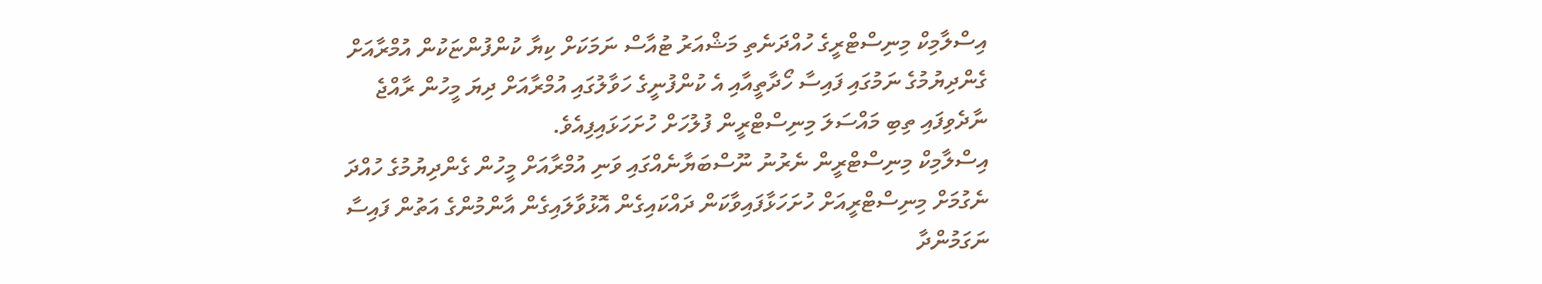އިސްލާމިކް މިނިސްޓްރީގެ ހުއްދަނެތި މަޝްއަރު ޓުއާސް ނަމަކަށް ކިޔާ ކުންފުންޏަކުން އުމްރާއަށް ގެންދިޔުމުގެ ނަމުގައި ފައިސާ ހޯދާތީއާއި އެ ކުންފުނީގެ ހަވާލުގައި އުމްރާއަށް ދިޔަ މީހުން ރާއްޖެ ނާދެވިފައި ތިބި މައްސަލަ މިނިސްޓްރީން ފުލުހަށް ހުށަހަޅައިފިއެވެ.
އިސްލާމިކް މިނިސްޓްރީން ނެރުނު ނޫސްބަޔާނެއްގައި ވަނި އުމްރާއަށް މީހުން ގެންދިޔުމުގެ ހުއްދަ ނެގުމަށް މިނިސްޓްރީއަށް ހުށަހަޅާފައިވާކަން ދައްކައިގެން އޮޅުވާލައިގެން އާންމުންގެ އަތުން ފައިސާ ނަގަމުންދާ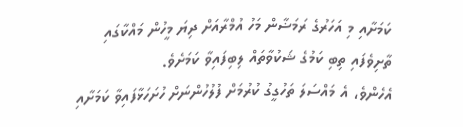ކަމަށާއި މި އަހަރުގެ ރަމަޟާން މަހު އުމްރާއަށް ދިޔަ މީހުން މައްކާގައި ތާށިވެފައި ތިބި ކަމުގެ ޝަކުވާތައް ލިބިފައިވާ ކަމަށެވެ.
އެހެންވެ، އެ މައްސަލަ ތަހުގީގު ކުރުމަށް ފުލުހުންނަށް ހުށަހަޅާފައިވާ ކަމަށާއި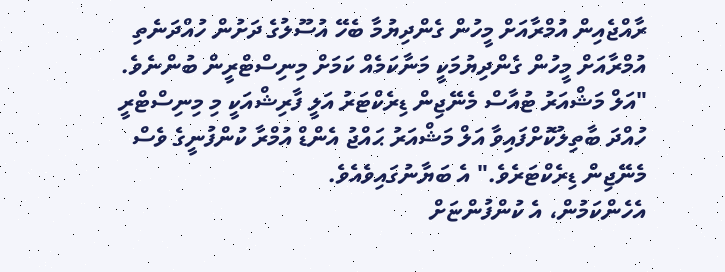ރާއްޖެއިން އުމްރާއަށް މީހުން ގެންދިޔުމާ ބެހޭ އުސޫލުގެ ދަށުން ހުއްދަނެތި އުމްރާއަށް މީހުން ގެންދިޔުމަކީ މަނާކަމެއް ކަމަށް މިނިސްޓްރީން ބުންނެވެ.
"އަލް މަޝްއަރު ޓުއާސް މެނޭޖިން ޑިރެކްޓަރު އަލީ ފާރިޝްއަކީ މި މިނިސްޓްރީ ހުއްދަ ބާތިލުކޮށްފައިވާ އަލް މަޝްއަރު ޙައްޖު އެންޑް އުމްރާ ކުންފުނީގެ ވެސް މެނޭޖިން ޑިރެކްޓަރެވެ." އެ ބަޔާނުގައިވެއެވެ.
އެހެންކަމުން، އެ ކުންފުންޏަށް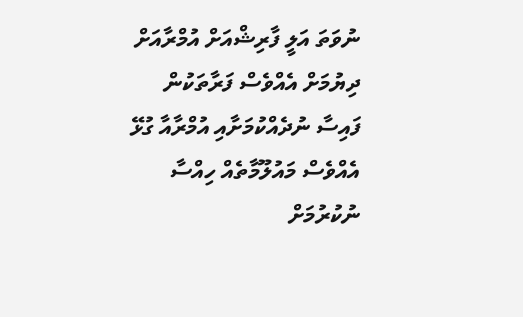ނުވަތަ އަލީ ފާރިޝްއަށް އުމްރާއަށް ދިޔުމަށް އެއްވެސް ފަރާތަކުން ފައިސާ ނުދެއްކުމަށާއި އުމްރާއާ ގުޅޭ އެއްވެސް މައުލޫމާތެއް ހިއްސާ ނުކުރުމަށް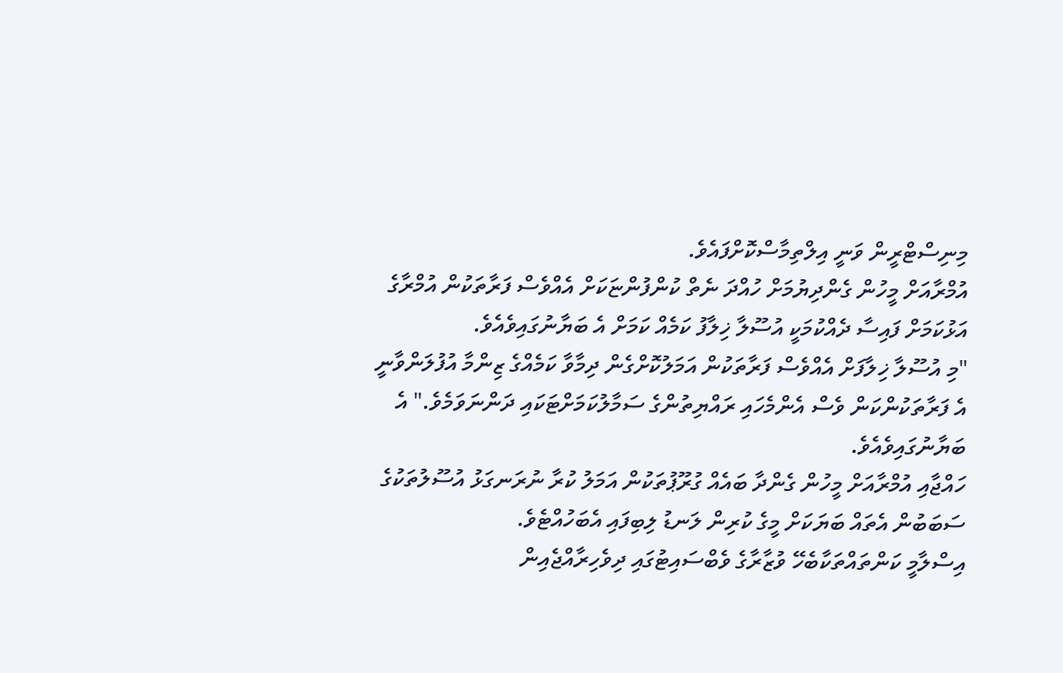މިނިސްޓްރީން ވަނީ އިލްތިމާސްކޮށްފައެވެ.
އުމްރާއަށް މީހުން ގެންދިޔުމަށް ހުއްދަ ނެތް ކުންފުންޏަކަށް އެއްވެސް ފަރާތަކުން އުމްރާގެ އަޅުކަމަށް ފައިސާ ދެއްކުމަކީ އުސޫލާ ޚިލާފު ކަމެއް ކަމަށް އެ ބަޔާނުގައިވެއެވެ.
"މި އުސޫލާ ޚިލާފަށް އެއްވެސް ފަރާތަކުން އަމަލުކޮށްގެން ދިމާވާ ކަމެއްގެ ޒިންމާ އުފުލަންވާނީ އެ ފަރާތަކުންކަން ވެސް އެންމެހައި ރައްޔިތުންގެ ސަމާލުކަމަށްޓަކައި ދަންނަވަމެވެ." އެ ބަޔާނުގައިވެއެވެ.
ހައްޖާއި އުމްރާއަށް މީހުން ގެންދާ ބައެއް ގުރޫޕުތަކުން އަމަލު ކުރާ ނުރަނގަޅު އުސޫލުތަކުގެ ސަބަބުން އެތައް ބަޔަކަށް މީގެ ކުރިން ލަނޑު ލިބިފައި އެބަހުއްޓެވެ.
އިސްލާމީ ކަންތައްތަކާބެހޭ ވުޒާރާގެ ވެބްސައިޓުގައި ދިވެހިރާއްޖެއިން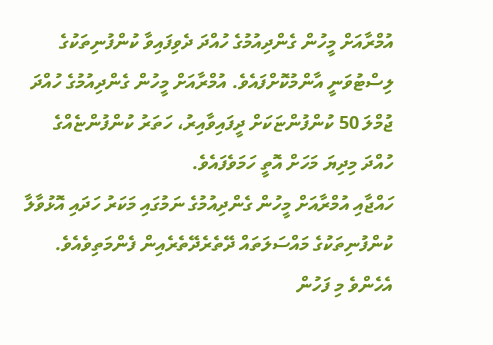އުމްރާއަށް މީހުން ގެންދިއުމުގެ ހުއްދަ ދެވިފައިވާ ކުންފުނިތަކުގެ ލިސްޓުވަނީ އާންމުކޮށްފައެވެ. އުމްރާއަށް މީހުން ގެންދިއުމުގެ ހުއްދަ ޖުމްލަ 50 ކުންފުންޏަކަށް ދީފައިވާއިރު، ހަތަރު ކުންފުންޏެއްގެ ހުއްދަ މިދިޔަ މަހަށް އޮތީ ހަމަވެފައެވެ.
ހައްޖާއި އުމްރާއަށް މީހުން ގެންދިއުމުގެ ނަމުގައި މަކަރު ހަދައި އޮޅުވާލާ ކުންފުނިތަކުގެ މައްސަލަތައް ދޭތެރެދޭތެރެއިން ފެންމަތިވެއެވެ. އެހެންވެ މި ފަހުން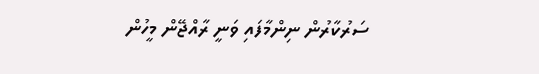ސަރުކާރުން ނިންމާފައި ވަނީ ރާއްޖޭން މީހުން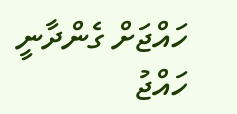ހައްޖަށް ގެންދާނީ ހައްޖު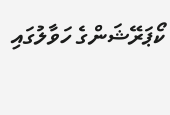ކޯޕަރޭޝަންގެ ހަވާލުގައި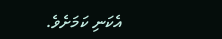އެކަނި ކަމަށެވެ.